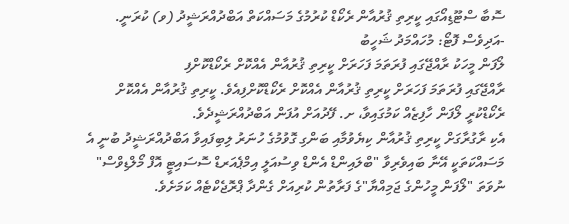ސޮބާ ސްޓޫޑިއޯގައި ކީރިތި ޤުރުއާން ރެކޯޑް ކުރުމުގެ މަސައްކަތް އަބްދުއްރަޝީދު (ވ) ކުރަނީ. -އަދިވެސް ފޮޓޯ: މުހައްމަދު ޝަހީބު
ލޯފަން މީހަކު ރާއްޖޭގައި ފުރަތަމަ ފަހަރަށް ކީރިތި ޤުރުއާން އެއްކޮށް ރެކޯޑްކޮށްފި
ރާއްޖޭގައި ފުރަތަމަ ފަހަރަށް ކީރިތި ޤުރުއާން އެއްކޮށް ރެކޯޑްކޮށްފިއެވެ. ކީރިތި ޤުރުއާން އެއްކޮށް ރެކޯޑްކުރީ ލޯފަން ހާފިޒެއް ކަމުގައިވާ، ށ. ފޭދުއަށް އުފަން އަބްދުއްރަޝީދެވެ.
އެކި ރާގުރާގަށް ކީރިތި ޤުރުއާން ކިޔެވުމާއި ބަންގި ގޮވުމުގެ ހުނަރު ލިބިފައިވާ އަބްދުއްރަޝީދު ބުނީ އެ މަސައްކަތަކީ އޭނާ ބައިވެރިވާ "ބްލައިންޑް އެންޑް ވިސުއަލީ އިމްޕެއަރޑް ސޮސައިޓީ އޮފް މޯލްޑިވްސް" ނުވަތަ "ލޯފަން މީހުންގެ ޖަމިއްޔާ"ގެ ފަރާތުން ކުރިއަށް ގެންދާ ޕްރޮޖެކްޓެއް ކަމަށެވެ.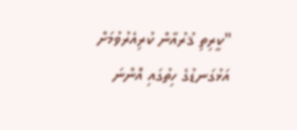"ކީރިތި ޤުރުއާން ކުރިއެރުވުމަށް އަޅުގަނޑުގެ ހިތުގައި އޮންނަ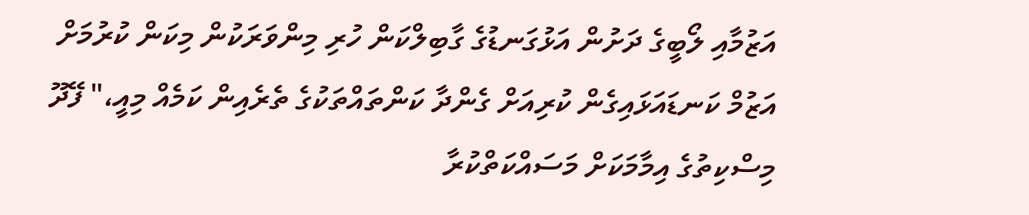އަޒުމާއި ލޯބީގެ ދަށުން އަޅުގަނޑުގެ ގާބިލްކަން ހުރި މިންވަރަކުން މިކަން ކުރުމަށް އަޒުމް ކަނޑައަޅައިގެން ކުރިއަށް ގެންދާ ކަންތައްތަކުގެ ތެރެއިން ކަމެއް މިއީ،" ފޭދޫ މިސްކިތުގެ އިމާމަކަށް މަސައްކަތްކުރާ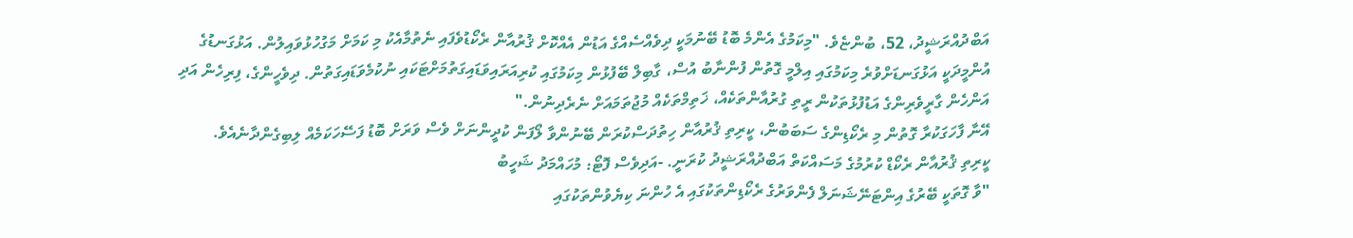އަބްދުއްރަޝީދު، 52، ބުންޏެވެ. "މިކަމުގެ އެންމެ ބޮޑު ބޭނުމަކީ ދިވެއްސެއްގެ އަޑުން އެއްކޮށް ޤުރުއާން ރެކޯޑުވެފައި ނެތުމާއެކު މި ކަމަށް މަގުހުޅުވައިލުން. އަޅުގަނޑުގެ އުންމީދަކީ އަޅުގަނޑަށްވުރެ މިކަމުގައި އިލްމީ ގޮތުން ފުންނާބު އުސް، ގާބިލް ބޭފުޅުން މިކަމުގައި ކުރިއަރައިވަޑައިގަތުމަށްޓަކައި ނުކުމެވަޑައިގަތުން. ދިވެހީންގެ، ފިރިހެން އަދި އަންހެން ގާރީވެރިންގެ އަޑުފުޅުތަކުން ރީތި ގުރުއާންތަކެއް، ޚަތިމްތަކެއް މުޖުތަމައަށް ނެރެދިނުން."
އޭނާ ފާހަގަކުރާ ގޮތުން މި ރެކޯޑިންގެ ސަބަބުން، ކީރިތި ޤުރުއާން ހިތުދަސްކުރަން ބޭނުންވާ ލޯފަން ކުދީންނަށް ވެސް ވަރަށް ބޮޑު ފަސޭހަކަމެއް ލިބިގެންދާނެއެވެ.
ކީރިތި ޤުރުއާން ރެކޯޑް ކުރުމުގެ މަސައްކަތް އަބްދުއްރަޝީދު ކުރަނީ. -އަދިވެސް ފޮޓޯ: މުހައްމަދު ޝަހީބު
"ވާ ގޮތަކީ ބޭރުގެ އިންޓަނޭޝަނަލް ފެންވަރުގެ ރެކޯޑިންތަކުގައި އެ ހުންނަ ކިޔެވުންތަކުގައި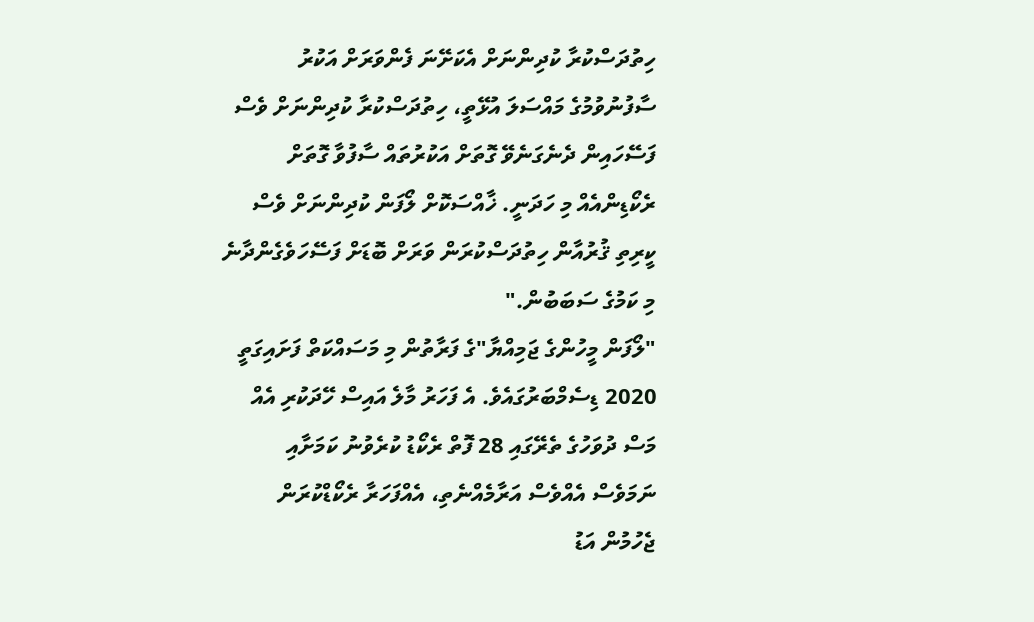ހިތުދަސްކުރާ ކުދިންނަށް އެކަށޭނަ ފެންވަރަށް އަކުރު ސާފުނުވުމުގެ މައްސަލަ އުޅޭތީ، ހިތުދަސްކުރާ ކުދިންނަށް ވެސް ފަސޭހައިން ދެނެގަނެވޭ ގޮތަށް އަކުރުތައް ސާފުވާ ގޮތަށް ރެކޯޑިންއެއް މި ހަދަނީ. ޚާއްސަކޮށް ލޯފަން ކުދިންނަށް ވެސް ކީރިތި ޤުރުއާން ހިތުދަސްކުރަން ވަރަށް ބޮޑަށް ފަސޭހަވެގެންދާނެ މި ކަމުގެ ސަބަބުން."
"ލޯފަން މީހުންގެ ޖަމިއްޔާ"ގެ ފަރާތުން މި މަސައްކަތް ފަށައިގަތީ 2020 ޑިސެމްބަރުގައެވެ. އެ ފަހަރު މާލެ އައިސް ހޭދަކުރި އެއް މަސް ދުވަހުގެ ތެރޭގައި 28 ފޮތް ރެކޯޑު ކުރެވުނު ކަމަށާއި ނަމަވެސް އެއްވެސް އަރާމެއްނެތި، އެއްފަހަރާ ރެކޯޑްކުރަން ޖެހުމުން އަޑު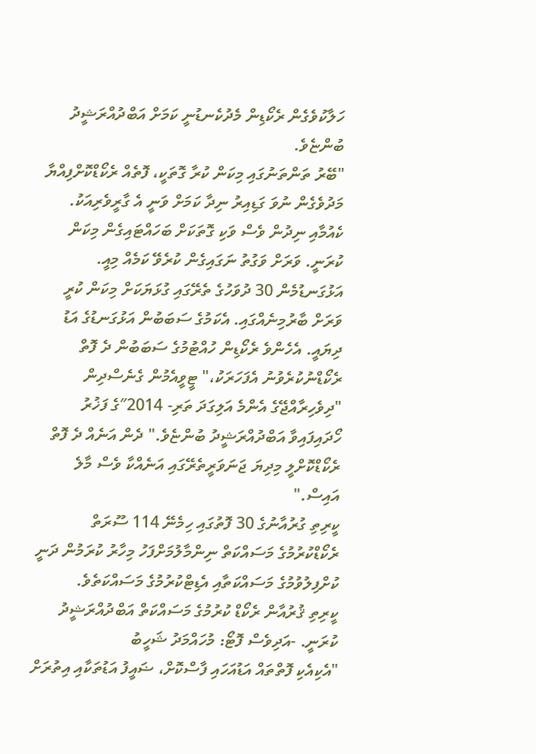ހަލާކުވެގެން ރެކޯޑިން މެދުކެނޑުނީ ކަމަށް އަބްދުއްރަޝީދު ބުންޏެވެ.
"ބޭރު ތަންތަނުގައި މިކަން ކުރާ ގޮތަކީ، ފޮތެއް ރެކޯޑްކޮށްފިއްޔާ މަދުވެގެން ނުވަ ގަޑިއިރު ނިދާ ކަމަށް ވަނީ އެ ގާރީވެރިއަކު. ކެއުމާއި ނިދުން ވެސް ވަކި ގޮތަކަށް ބަހައްޓައިގެން މިކަން ކުރަނީ. ވަރަށް ވަގުތު ނަގައިގެން ކުރެވޭ ކަމެއް މިއީ. އަޅުގަނޑުމެން 30 ދުވަހުގެ ތެރޭގައި ގުޅަޔަކަށް މިކަން ކުރީ ވަރަށް ބާރުމިނެއްގައި. އެކަމުގެ ސަބަބުން އަޅުގަނޑުގެ އަޑު ދިޔައީ. އެހެންވެ ރެކޯޑިން ހުއްޓުމުގެ ސަބަބުން ދެ ފޮތް ރެކޯޑްނުކުރެވުނު އެފަހަރަކު،" ޓީވީއެމުން ގެނެސްދިން "ދިވެހިރާއްޖޭގެ އެންމެ އަލިގަދަ ތަރި- 2014″ގެ ފަޚުރު ހޯދައިފައިވާ އަބްދުއްރަޝީދު ބުންޏެވެ." ދެން އަނެއް ދެ ފޮތް ރެކޯޑްކޮށްލީ މިދިޔަ ޖަނަވަރީތެރޭގައި އަނެއްކާ ވެސް މާލެ އައިސް."
ކީރިތި ގުރުއާނުގެ 30 ފޮތުގައި ހިމެނޭ 114 ސޫރަތް ރެކޯޑްކުރުމުގެ މަސައްކަތް ނިންމާލުމަށްފަހު މިހާރު ކުރަމުން ދަނީ ކުށްފިލުވުމުގެ މަސައްކަތާއި އެޑިޓްކުރުމުގެ މަސައްކަތެވެ.
ކީރިތި ޤުރުއާން ރެކޯޑް ކުރުމުގެ މަސައްކަތް އަބްދުއްރަޝީދު ކުރަނީ. -އަދިވެސް ފޮޓޯ: މުހައްމަދު ޝަހީބު
"އެކިއެކި ފޮތްތައް އަޑުއަހައި ފާސްކޮށް، ޟައީފު އަޑުތަކާއި އިތުރަށް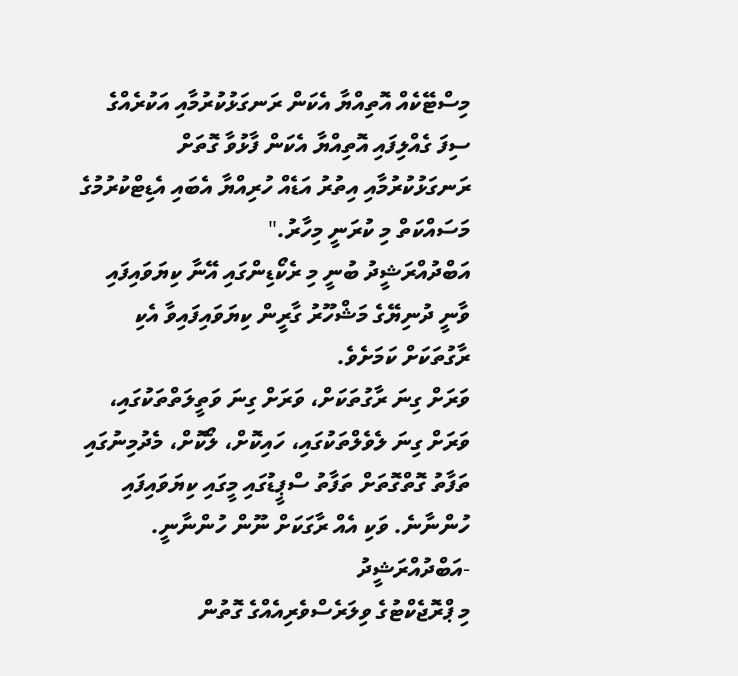މިސްޓޭކެއް އޮތިއްޔާ އެކަން ރަނގަޅުކުރުމާއި އަކުރެއްގެ ސިފަ ގެއްލިފައި އޮތިއްޔާ އެކަން ފާޅުވާ ގޮތަށް ރަނގަޅުކުރުމާއި އިތުރު އަޑެއް ހުރިއްޔާ އެބައި އެޑިޓްކުރުމުގެ މަސައްކަތް މި ކުރަނީ މިހާރު."
އަބްދުއްރަޝީދު ބުނީ މި ރެކޯޑިންގައި އޭނާ ކިޔަވައިފައި ވާނީ ދުނިޔޭގެ މަޝްހޫރު ގާރީން ކިޔަވައިފައިވާ އެކި ރާގުތަކަށް ކަމަށެވެ.
ވަރަށް ގިނަ ރާގުތަކަށް، ވަރަށް ގިނަ ވަތީލަތްތަކުގައި، ވަރަށް ގިނަ ލެވެލްތަކުގައި، ހައިކޮށް، ލޯކޮށް، މެދުމިނުގައި ތަފާތު ގޮތްގޮތަށް ތަފާތު ސްޕީޑުގައި މީގައި ކިޔަވައިފައި ހުންނާނެ. ވަކި އެއް ރާގަކަށް ނޫން ހުންނާނީ. -އަބްދުއްރަޝީދު
މި ޕްރޮޖެކްޓުގެ ވިލަރެސްވެރިއެއްގެ ގޮތުން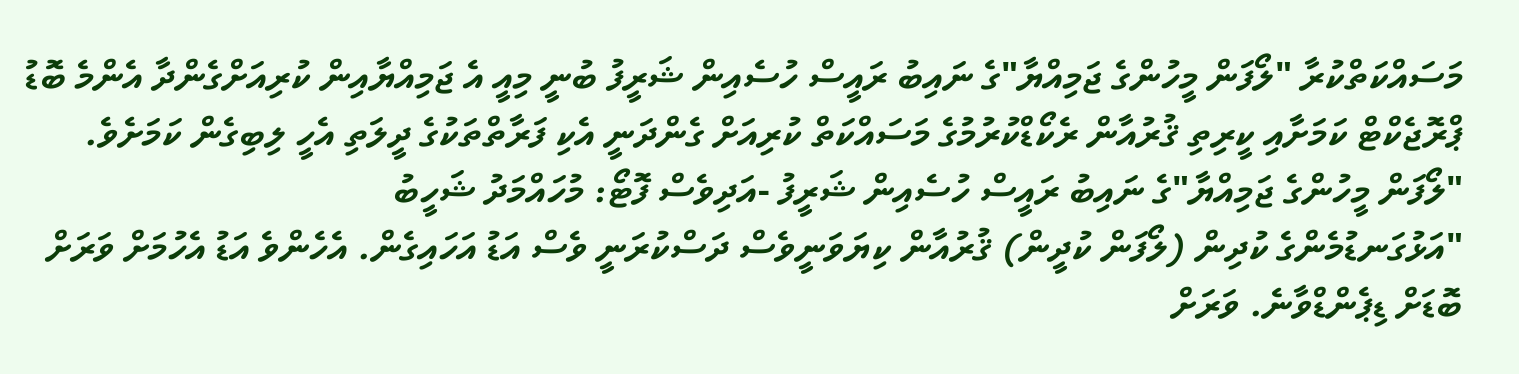މަސައްކަތްކުރާ "ލޯފަން މީހުންގެ ޖަމިއްޔާ"ގެ ނައިބު ރައީސް ހުސެއިން ޝަރީފު ބުނީ މިއީ އެ ޖަމިއްޔާއިން ކުރިއަށްގެންދާ އެންމެ ބޮޑު ޕްރޮޖެކްޓް ކަމަށާއި ކީރިތި ޤުރުއާން ރެކޯޑްކުރުމުގެ މަސައްކަތް ކުރިއަށް ގެންދަނީ އެކި ފަރާތްތަކުގެ ދީލަތި އެހީ ލިބިގެން ކަމަށެވެ.
"ލޯފަން މީހުންގެ ޖަމިއްޔާ"ގެ ނައިބު ރައީސް ހުސެއިން ޝަރީފު -އަދިވެސް ފޮޓޯ: މުހައްމަދު ޝަހީބު
"އަޅުގަނޑުމެންގެ ކުދިން (ލޯފަން ކުދީން) ޤުރުއާން ކިޔަވަނީވެސް ދަސްކުރަނީ ވެސް އަޑު އަހައިގެން. އެހެންވެ އަޑު އެހުމަށް ވަރަށް ބޮޑަށް ޑިޕެންޑްވާނެ. ވަރަށް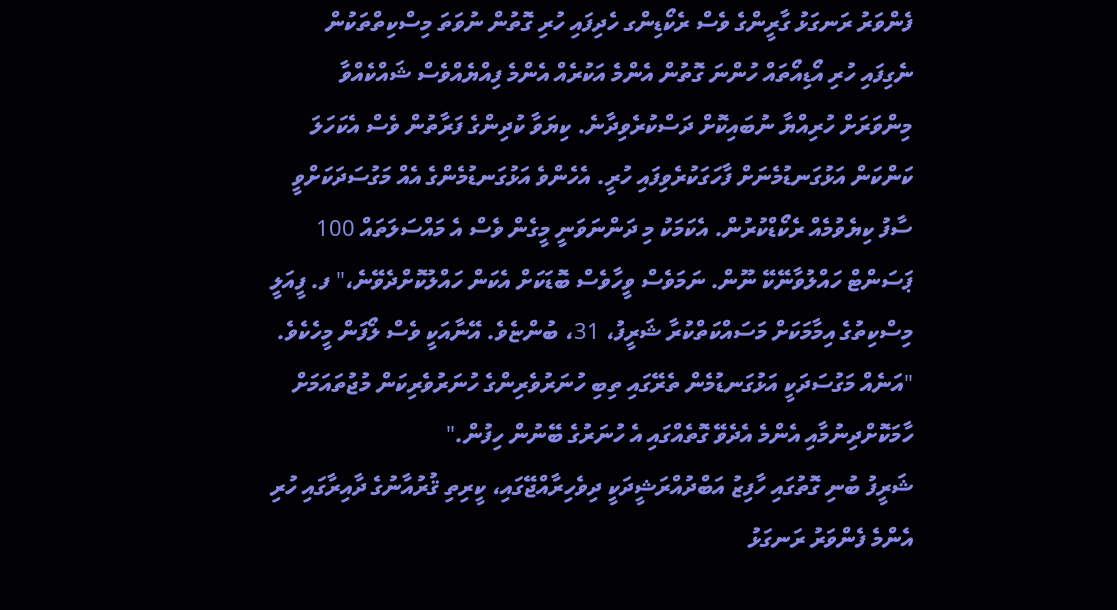ފެންވަރު ރަނގަޅު ގާރީންގެ ވެސް ރެކޯޑިންގ ހެދިފައި ހުރި ގޮތުން ނުވަތަ މިސްކިތްތަކުން ނެގިފައި ހުރި އޯޑިއޯތައް ހުންނަ ގޮތުން އެންމެ އަކުރެއް އެންމެ ފިއްޔެއްވެސް ޝައްކެއްވާ މިންވަރަށް ހުރިއްޔާ ނުބައިކޮށް ދަސްކުރެވިދާނެ. ކިޔަވާ ކުދިންގެ ފަރާތުން ވެސް އެކަހަލަ ކަންކަން އަޅުގަނޑުމެނަށް ފާހަގަކުރެވިފައި ހުރީ. އެހެންވެ އަޅުގަނޑުމެންގެ އެއް މަގުސަދަކަށްވީ ސާފު ކިޔެވުމެއް ރެކޯޑްކުރުން. އެކަމަކު މި ދަންނަވަނީ މީގެން ވެސް އެ މައްސަލަތައް 100 ޕަސަންޓް ހައްލުވާނޭކޭ ނޫން. ނަމަވެސް ވީހާވެސް ބޮޑަކަށް އެކަން ހައްލުކޮށްދެވޭނެ،" ފ. ފީއަލީ މިސްކިތުގެ އިމާމަކަށް މަސައްކަތްކުރާ ޝަރީފު، 31، ބުންޏެވެ. އޭނާއަކީ ވެސް ލޯފަން މީހެކެވެ.
"އަނެއް މަގުސަދަކީ އަޅުގަނޑުމެން ތެރޭގައި ތިބި ހުނަރުވެރިންގެ ހުނަރުވެރިކަން މުޖުތައަމަށް ހާމަކޮށްދިނުމާއި އެންމެ އެދެވޭ ގޮތެއްގައި އެ ހުނަރުގެ ބޭނުން ހިފުން."
ޝަރީފު ބުނި ގޮތުގައި ހާފިޒު އަބްދުއްރަޝީދަކީ ދިވެހިރާއްޖޭގައި، ކީރިތި ޤުރުއާނުގެ ދާއިރާގައި ހުރި އެންމެ ފެންވަރު ރަނގަޅު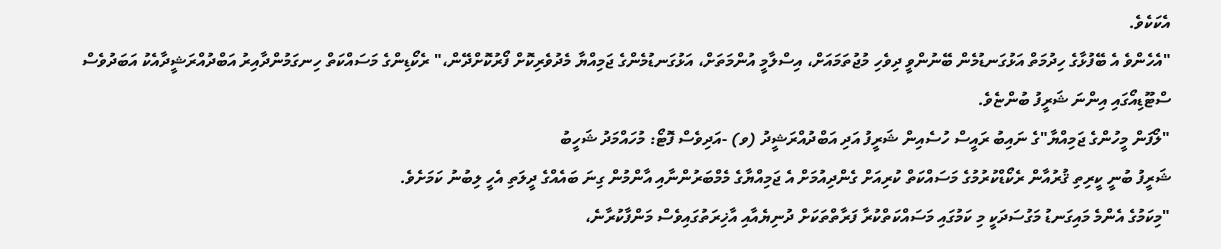އެކަކެވެ.
"އެހެންވެ އެ ބޭފުޅާގެ ހިދުމަތް އަޅުގަނޑުމެން ބޭނުންވީ ދިވެހި މުޖުތަމައަށް، އިސްލާމީ އުންމަތަށް، އަޅުގަނޑުމެންގެ ޖަމިއްޔާ މެދުވެރިކޮށް ފޯރުކޮށްދޭން،" ރެކޯޑިންގެ މަސައްކަތް ހިނގަމުންދާއިރު އަބްދުއްރަޝީދާއެކު އަބަދުވެސް ސްޓޫޑިއޯގައި އިންނަ ޝަރީފު ބުންޏެވެ.
"ލޯފަން މީހުންގެ ޖަމިއްޔާ"ގެ ނައިބު ރައީސް ހުސެއިން ޝަރީފު އަދި އަބްދުއްރަޝީދު (ވ) -އަދިވެސް ފޮޓޯ: މުހައްމަދު ޝަހީބު
ޝަރީފު ބުނީ ކީރިތި ޤުރުއާން ރެކޯޑްކުރުމުގެ މަސައްކަތް ކުރިއަށް ގެންދިއުމަށް އެ ޖަމިއްޔާގެ މެމްބަރުންނާއި އާންމުން ގިނަ ބައެއްގެ ދީލަތި އެހީ ލިބުނު ކަމަށެވެ.
"މިކަމުގެ އެންމެ މައިގަނޑު މަގުސަދަކީ މި ކަމުގައި މަސައްކަތްކުރާ ފަރާތްތަކަށް ދުނިޔެއާއި އާޚިރަތުގައިވެސް މަންފާކުރާނެ،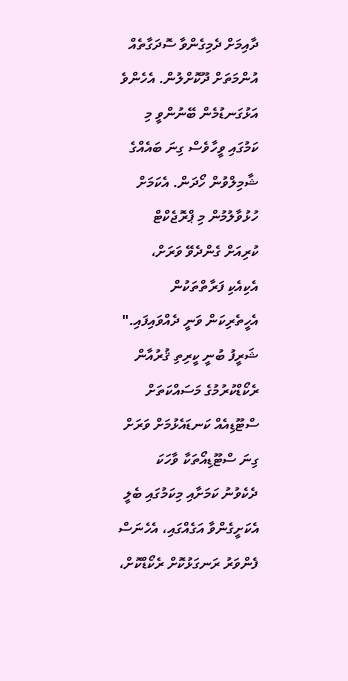ދާއިމަށް ދެމިގެންވާ ސޮދަގާތެއް އުންމަތަށް ދޫކޮށްލުން. އެހެންވެ އަޅުގަނޑުމެން ބޭނުންވީ މި ކަމުގައި ވީހާވެސް ގިނަ ބައެއްގެ ޝާމިލްވުން ހޯދަން. އެކަމަށް ހުޅުވާލުމުން މި ޕްރޮޖެކްޓް ކުރިއަށް ގެންދެވޭ ވަރަށް، އެކިއެކި ފަރާތްތަކުން އެހީތެރިކަން ވަނީ ދެއްވައިފައި."
ޝަރީފު ބުނީ ކީރިތި ޤުރުއާން ރެކޯޑްކުރުމުގެ މަސައްކަތަށް ސްޓޫޑިއެއް ކަނޑައެޅުމަށް ވަރަށް ގިނަ ސްޓޫޑިއޯތަކާ ވާހަކަ ދެކެވުނު ކަމަށާއި މިކަމުގައި ބެލީ އެކަށީގެންވާ އަގެއްގައި، އެހެނަސް ފެންވަރު ރަނގަޅުކޮށް ރެކޯޑްކޮށް،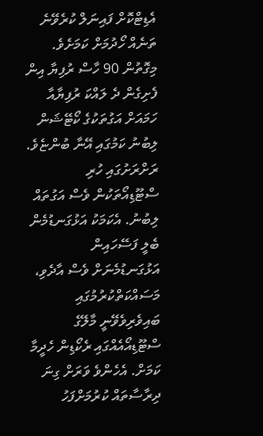އެޑިޓްކޮށް ފައިނަލް ކުރެވޭނެ ތަނެއް ހޯދުމަށް ކަމަށެވެ. މިގޮތުން 90 ހާސް ރުފިޔާ އިން ފެށިގެން ދެ ލައްކަ ރުފިޔާއާ ހަމައަށް އަގުތަކުގެ ކޯޓޭޝަން ލިބުނު ކަމުގައި އޭނާ ބުންޏެވެ.
ރަށްރަށުގައި ހުރި ސްޓޫޑިއޯތަކުން ވެސް އަގުތައް ލިބުނު. އެކަމަކު އަޅުގަނޑުމެން ބެލީ ފަސޭހައިން އަޅުގަނޑުމެނަށް ވެސް އާދެވި، މަސައްކަތްކުރުމުގައި ބައިވެރިވެވޭނީ މާލޭގެ ސްޓޫޑިއޯއެއްގައި ރެކޯޑިން ހެދީމާ ކަމަށް. އެހެންވެ ވަރަށް ގިނަ ދިރާސާތައް ކުރުމަށްފަހު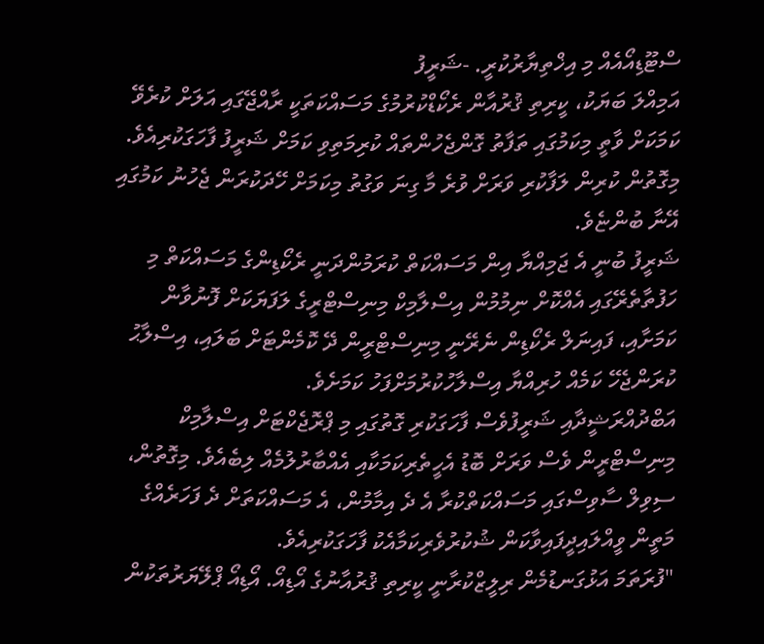ސްޓޫޑިއޯއެއް މި އިޚްތިޔާރުކުރީ. -ޝަރީފު
އަމިއްލަ ބަޔަކު، ކީރިތި ޤުރުއާން ރެކޯޑްކުރުމުގެ މަސައްކަތަކީ ރާއްޖޭގައި އަލަށް ކުރެވޭ ކަމަކަށް ވާތީ މިކަމުގައި ތަފާތު ގޮންޖެހުންތައް ކުރިމަތިވި ކަމަށް ޝަރީފު ފާހަގަކުރިއެވެ. މިގޮތުން ކުރިން ލަފާކުރި ވަރަށް ވުރެ މާ ގިނަ ވަގުތު މިކަމަށް ހޭދަކުރަން ޖެހުނު ކަމުގައި އޭނާ ބުންޏެވެ.
ޝަރީފު ބުނީ އެ ޖަމިއްޔާ އިން މަސައްކަތް ކުރަމުންދަނީ ރެކޯޑިންގެ މަސައްކަތް މި ހަފުތާތެރޭގައި އެއްކޮށް ނިމުމުން އިސްލާމިކް މިނިސްޓްރީގެ ލަފަޔަކަށް ފޮނުވާން ކަމަށާއި، ފައިނަލް ރެކޯޑިން ނެރޭނީ މިނިސްޓްރީން ދޭ ކޮމެންޓަށް ބަލައި، އިސްލާޙު ކުރަންޖެހޭ ކަމެއް ހުރިއްޔާ އިސްލާހުކުރުމަށްފަހު ކަމަށެވެ.
އަބްދުއްރަޝީދާއި ޝަރީފުވެސް ފާހަގަކުރި ގޮތުގައި މި ޕްރޮޖެކްޓަށް އިސްލާމިކް މިނިސްޓްރީން ވެސް ވަރަށް ބޮޑު އެހީތެރިކަމަކާއި އެއްބާރުލުމެއް ލިބެއެވެ. މިގޮތުން، ސިވިލް ސާވިސްގައި މަސައްކަތްކުރާ އެ ދެ އިމާމުން، އެ މަސައްކަތަށް ދެ ފަހަރެއްގެ މަތީން ވީއްލައިދީފައިވާކަން ޝުކުރުވެރިކަމާއެކު ފާހަގަކުރިއެވެ.
"ފުރަތަމަ އަޅުގަނޑުމެން ރިލީޒްކުރާނީ ކީރިތި ޤުރުއާނުގެ އޯޑިއޯ. އޯޑިއޯ ޕްލޭޔަރުތަކުން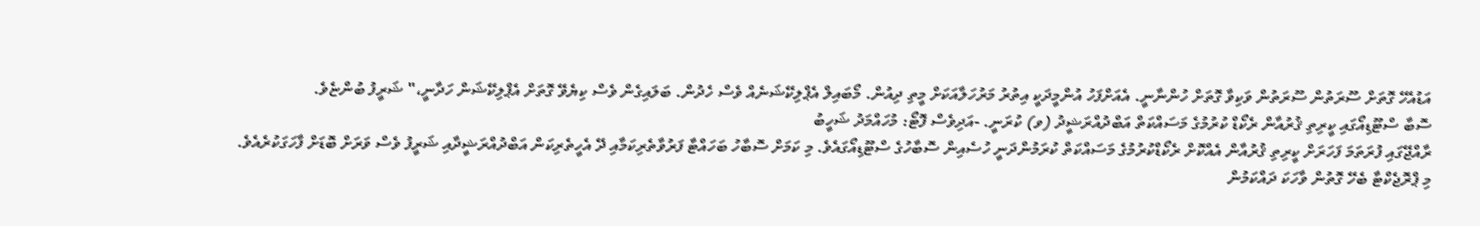އަޑުއެހޭ ގޮތަށް ސޫރަތުން ސޫރަތުން ވަކިވާ ގޮތަށް ހުންނާނީ. އެއަށްފަހު އުންމީދަކީ އިތުރު މަރުހަލާއަކަށް މީތި ދިއުން. މޯބައިލް އެޕްލިކޭޝަނެއް ވެސް ހެދުން. ބަލައިގެން ވެސް ކިޔެވޭ ގޮތަށް އެޕްލިކޭޝަން ހަދާނީ،" ޝަރީފު ބުންޏެވެ.
ސޮބާ ސްޓޫޑިއޯގައި ކީރިތި ޤުރުއާން ރެކޯޑް ކުރުމުގެ މަސައްކަތް އަބްދުއްރަޝީދު (ވ) ކުރަނީ. -އަދިވެސް ފޮޓޯ: މުހައްމަދު ޝަހީބު
ރާއްޖޭގައި ފުރަތަމަ ފަހަރަށް ކީރިތި ޤުރުއާން އެއްކޮށް ރެކޯޑްކުރުމުގެ މަސައްކަތް ކުރަމުންދަނީ ހުސެއިން ސޮބާހުގެ ސްޓޫޑިއޯގައެވެ. މި ކަމަށް ސޮބާހު ބަހައްޓާ ފަރުވާތެރިކަމާއި ދޭ އެހީތެރިކަން އަބްދުއްރަޝީދާއި ޝަރީފު ވެސް ވަރަށް ބޮޑަށް ފާހަގަކުރެއެވެ.
މި ޕްރޮޖެކްޓާ ބެހޭ ގޮތުން ވާހަކަ ދައްކަމުން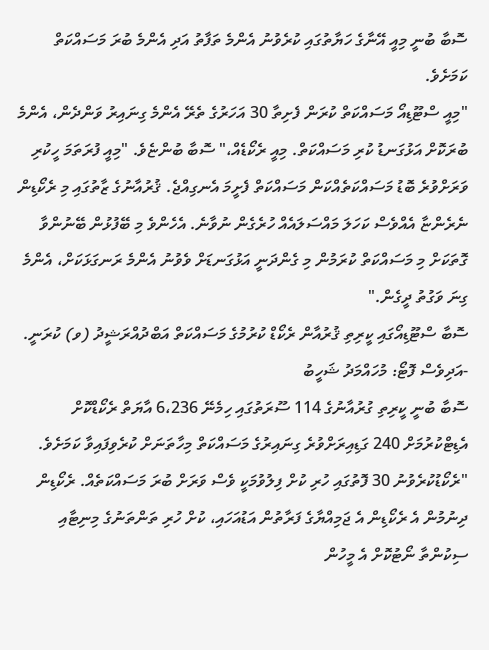ސޮބާ ބުނީ މިއީ އޭނާގެ ހަޔާތުގައި ކުރެވުނު އެންމެ ތަފާތު އަދި އެންމެ ބުރަ މަސައްކަތް ކަމަށެވެ.
"މިއީ ސްޓޫޑިއޯ މަސައްކަތް ކުރަން ފެށިތާ 30 އަހަރުގެ ތެރޭ އެންމެ ގިނައިރު ވަންދެން، އެންމެ ބުރަކޮށް އަޅުގަނޑު ކުރި މަސައްކަތް. މިއީ ރެކޯޑެއް،" ސޮބާ ބުންޏެވެ. "މިއީ ފުރަތަމަ ހީކުރި ވަރަށްވުރެ ބޮޑު މަސައްކަތެއްކަން މަސައްކަތް ފެށީމަ އެނގިއްޖެ. ޤުރުއާނުގެ ޒާތުގައި މި ރެކޯޑިން ނެރެންޏާ އެއްވެސް ކަހަލަ މައްސަލައެއް ހުރެގެން ނުވާނެ. އެހެންވެ މި ބޭފުޅުން ބޭނުންވާ ގޮތަކަށް މި މަސައްކަތް ކުރަމުން މި ގެންދަނީ އަޅުގަނޑަށް ވެވުނު އެންމެ ރަނގަޅަކަށް، އެންމެ ގިނަ ވަގުތު ދީގެން."
ސޮބާ ސްޓޫޑިއޯގައި ކީރިތި ޤުރުއާން ރެކޯޑް ކުރުމުގެ މަސައްކަތް އަބްދުއްރަޝީދު (ވ) ކުރަނީ. -އަދިވެސް ފޮޓޯ: މުހައްމަދު ޝަހީބު
ސޮބާ ބުނީ ކީރިތި ގުރުއާނުގެ 114 ސޫރަތުގައި ހިމެނޭ 6،236 އާޔަތް ރެކޯޑްކޮށް އެޑިޓްކުރުމަށް 240 ގަޑިއިރަށްވުރެ ގިނައިރުގެ މަސައްކަތް މިހާތަނަށް ކުރެވިފައިވާ ކަމަށެވެ.
"ރެކޯޑުކުރެވުނު 30 ފޮތުގައި ހުރި ކުށް ފިލުވުމަކީ ވެސް ވަރަށް ބުރަ މަސައްކަތެއް. ރެކޯޑިން ދިނުމުން އެ ރެކޯޑިން އެ ޖަމިއްޔާގެ ފަރާތުން އަޑުއަހައި، ކުށް ހުރި ތަންތަނުގެ މިނިޓާއި ސިކުންތާ ނޯޓުކޮށް އެ މީހުން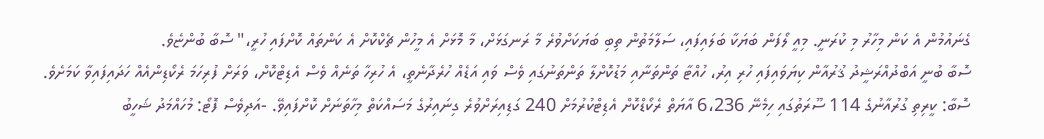ގެނައުމުން އެ ކަން މިހާރު މި ކުރަނީ. މިއީ ލޯފަން ބަޔަކާ ބަލައިފައި، ސަލާމަތުން ތިބި ބަޔަކަށްވުރެ މާ ރަނގަޅަށް، މާ މޮޅަށް އެ މީހުން ޗެކްކޮށް އެ ކަންތައް ކޮށްފައި ހުރީ،" ސޮބާ ބުންޏެވެ.
ސޮބާ ބުނީ އަބްދުއްރަޝީދު ޤުރުއާން ކިޔަވައިފައި ހުރި އިރު، ހުއްޓާ ތަންތަނާއި މަޑުކޮށްލާ ތަންތަނުގައި ވެސް ވައި އަޑެއް ހުރެދާނެތީ، އެ ހުރިހާ ތަނެއް ވެސް އެޑިޓްކޮށް، ވަރަށް ފުރިހަމަ ރެކޯޑިންއެއް ހަދައިފައިވާ ކަމަށެވެ.
ސޮބާ: ކީރިތި ގުރުއާނުގެ 114 ސޫރަތުގައި ހިމެނޭ 6،236 އާޔަތް ރެކޯޑްކޮށް އެޑިޓްކުރުމަށް 240 ގަޑިއިރަށްވުރެ ގިނައިރުގެ މަސައްކަތް މިހާތަނަށް ކޮށްފައިވޭ. -އަދިވެސް ފޮޓޯ: މުހައްމަދު ޝަހީބު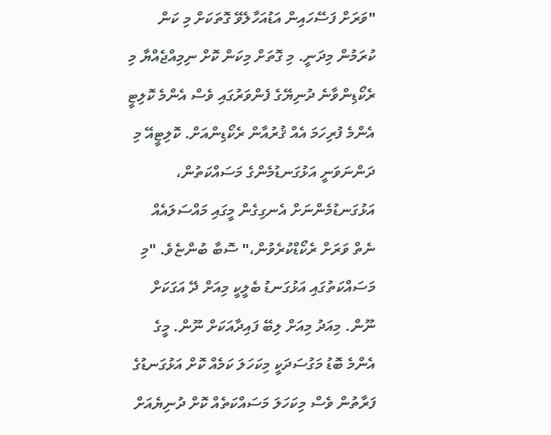"ވަރަށް ފަސޭހައިން އަޑުއަހާލެވޭ ގޮތަކަށް މި ކަން ކުރަމުން މިދަނީ. މި ގޮތަށް މިކަން ކޮށް ނިމިއްޖެއްޔާ މި ރެކޯޑިންވާނެ ދުނިޔޭގެ ފެންވަރުގައި ވެސް އެންމެ ކޮލިޓީ އެންމެ ފުރިހަމަ އެއް ޤުރުއާން ރެކޯޑިންއަށް. ކޮލިޓީއޭ މި ދަންނަވަނީ އަޅުގަނޑުމެންގެ މަސައްކަތުން، އަޅުގަނޑުމެންނަށް އެނގިގެން މީގައި މައްސަލައެއް ނެތް ވަރަށް ރެކޯޑްކުރެވުން،" ސޮބާ ބުންޏެވެ. "މި މަސައްކަތުގައި އަޅުގަނޑު ބެލީކީ މިއަށް ދޭ އަގަކަށް ނޫން. މިއަދު މިއަށް ލިބޭ ފައިދާއަކަށް ނޫން. މީގެ އެންމެ ބޮޑު މަގުސަދަކީ މިކަހަލަ ކަމެއް ކޮށް އަޅުގަނޑުގެ ފަރާތުން ވެސް މިކަހަލަ މަސައްކަތެއް ކޮށް ދުނިޔެއަށް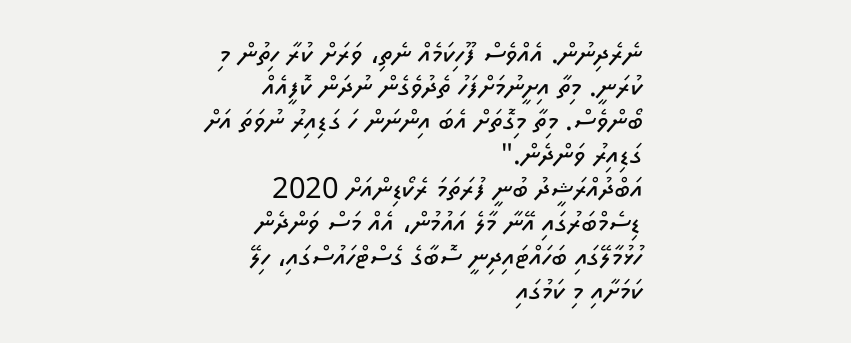ނެރެދިނުން. އެއްވެސް ފޫހިކަމެއް ނެތި، ވަރަށް ކުރާ ހިތުން މި ކުރަނީ. މިތާ އިށީނުމަށްފަހު ތެދުވެގެން ނުދަން ކޮފީއެއް ބޯންވެސް. މިތާ މިގޮތަށް އެބަ އިންނަން ހަ ގަޑިއިރު ނުވަތަ އަށް ގަޑިއިރު ވަންދެން."
އަބްދުއްރަޝީދު ބުނީ ފުރަތަމަ ރެކޯޑިންއަށް 2020 ޑިސެމްބަރުގައި އޭނާ މާލެ އައުމުން، އެއް މަސް ވަންދެން ހުޅުމާލޭގައި ބަހައްޓައިދިނީ ސޮބާގެ ގެސްޓްހައުސްގައި، ހިލޭ ކަމަށާއި މި ކަމުގައި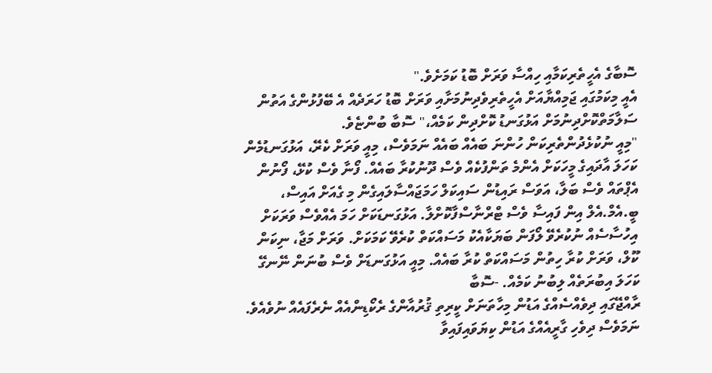ސޮބާގެ އެހީތެރިކަމާއި ހިއްސާ ވަރަށް ބޮޑު ކަމަށެވެ."
އެއީ މިކަމުގައި ޖަމިއްޔާއަށް އެހީތެރިވެދިނުމަށާއި ވަރަށް ބޮޑު ހަރަދެއް އެ ބޭފުޅުންގެ އަތުން ސަލާމަތްކޮށްދިނުމަށް އަޅުގަނޑު ކޮށްދިން ކަމެއް،" ސޮބާ ބުންޏެވެ.
"މިއީ ނުކުޅެދުންތެރިކަން ހުންނަ ބައެއް ބައެއް ނަމަވެސް، މިއީ ވަރަށް ކެރޭ، އަޅުގަނޑުމެން ކަހަލަ އާދައިގެ މީހަކަށް އެންމެ ތަންފުކެއް ވެސް ދޫނުކުރާ ބައެއް. ފޯނާ ވެސް ކުޅޭ، ފޯނުން އެޕްތައް ވެސް ބަލާ، އަވަސް ރައިޑުން ސައިކަލް ހަމަޖައްސާލައިގެން މި ގެއަށް އައިސް، ބީ.އެމް.އެލް އިން ފައިސާ ވެސް ޓްރްނާސްފާކޮށްލާ. އަޅުގަނޑަކަށް ހަމަ އެއްވެސް ވަރަކަށް އިހުސާސެއް ނުކުރެވޭ ލޯފަން ބަޔަކާއެކު މަސައްކަތް ކުރެވޭ ކަމަކަށް. ވަރަށް މަޖާ، ނިކަން ކޫލް، ވަރަށް ކުރާ ހިތުން މަސައްކަތް ކުރާ ބައެއް. މިއީ އަޅުގަނޑަށް ވެސް ބުނަން ނޭނގޭ ކަހަލަ އިބުރަތެއް ލިބުނު ކަމެއް. -ސޮބާ
ރާއްޖޭގައި ދިވެއްސެއްގެ އަޑުން މިހާތަނަށް ކީރިތި ޤުރުއާންގެ ރެކޯޑިންއެއް ނެރެފައެއް ނުވެއެވެ. ނަމަވެސް ދިވެހި ގާރީއެއްގެ އަޑުން ކިޔަވައިފައިވާ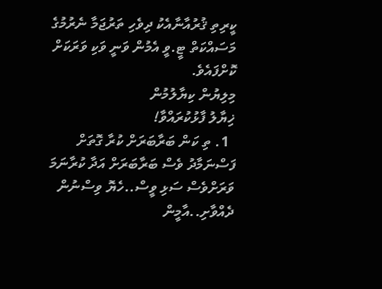ކީރިތި ޤުރުއާނާއެކު ދިވެހި ތަރުޖަމާ ނެރުމުގެ މަސައްކަތް ޓީ.ވީ އެމުން ވަނީ ވަކި ވަރަކަށް ކޮށްފައެވެ.
މިލިޔުން ކިޔާލުމުން
ޚިޔާލު ފާޅުކުރައްވާ!
  1. ތި ކަން ބަރާބަރަށް ކުރާ ގޮތަށް ފަސްނަމާދު ވެސް ބަރާބަރަށް އަދާ ކުރާނަމަ ވަރަށްވެސް ސަޅި ވީސް..ހެޔޮ ވިސްނުން ދެއްވާށި..އާމީން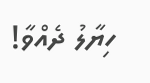ހިޔާލު ދެއްވާ!